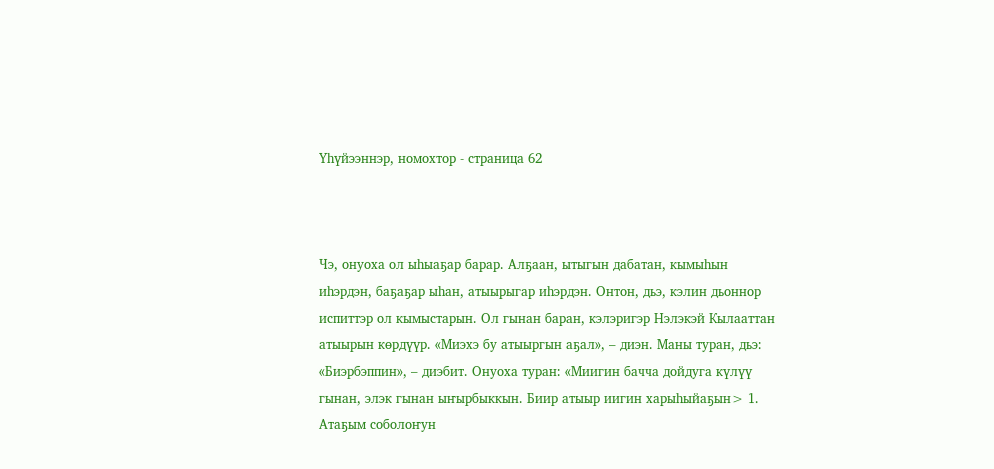Үһүйээннэр, номохтор - страница 62



Чэ, онуоха ол ыһыаҕар барар. Алҕаан, ытыгын дабатан, кымыһын иһэрдэн, баҕаҕар ыһан, атыырыгар иһэрдэн. Онтон, дьэ, кэлин дьоннор испиттэр ол кымыстарын. Ол гынан баран, кэлэригэр Нэлэкэй Кылааттан атыырын көрдүүр. «Миэхэ бу атыыргын аҕал», – диэн. Маны туран, дьэ: «Биэрбэппин», – диэбит. Онуоха туран: «Миигин бачча дойдуга күлүү гынан, элэк гынан ыҥырбыккын. Биир атыыр иигин харыһыйаҕын> 1. Атаҕым соболоҥун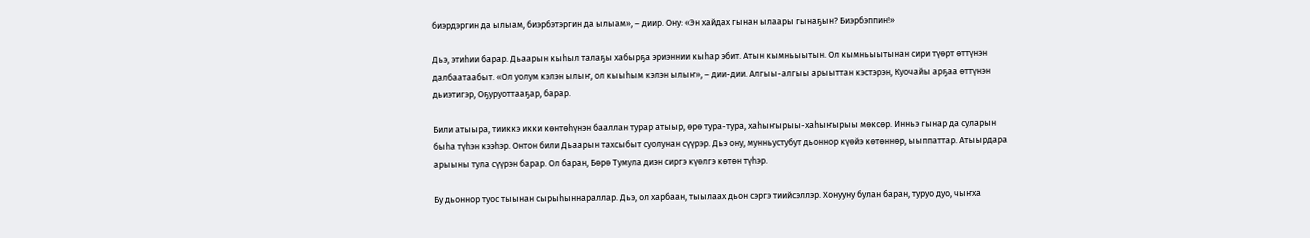биэрдэргин да ылыам, биэрбэтэргин да ылыам», – диир. Ону: «Эн хайдах гынан ылаары гынаҕын? Биэрбэппин!»

Дьэ, этиһии барар. Дьаарын кыһыл талаҕы хабырҕа эриэннии кыһар эбит. Атын кымньыытын. Ол кымньыытынан сири түөрт өттүнэн далбаатаабыт. «Ол уолум кэлэн ылыҥ, ол кыыһым кэлэн ылыҥ», – дии-дии. Алгыы-алгыы арыыттан кэстэрэн, Куочайы арҕаа өттүнэн дьиэтигэр, Оҕуруоттааҕар, барар.

Били атыыра, тииккэ икки көнтөһүнэн бааллан турар атыыр, өрө тура-тура, хаһыҥырыы-хаһыҥырыы мөксөр. Инньэ гынар да суларын быһа түһэн кээһэр. Онтон били Дьаарын тахсыбыт суолунан сүүрэр. Дьэ ону, мунньустубут дьоннор күөйэ көтөннөр, ыыппаттар. Атыырдара арыыны тула сүүрэн барар. Ол баран, Бөрө Тумула диэн сиргэ күөлгэ көтөн түһэр.

Бу дьоннор туос тыынан сырыһыннараллар. Дьэ, ол харбаан, тыылаах дьон сэргэ тиийсэллэр. Хонууну булан баран, туруо дуо, чыҥха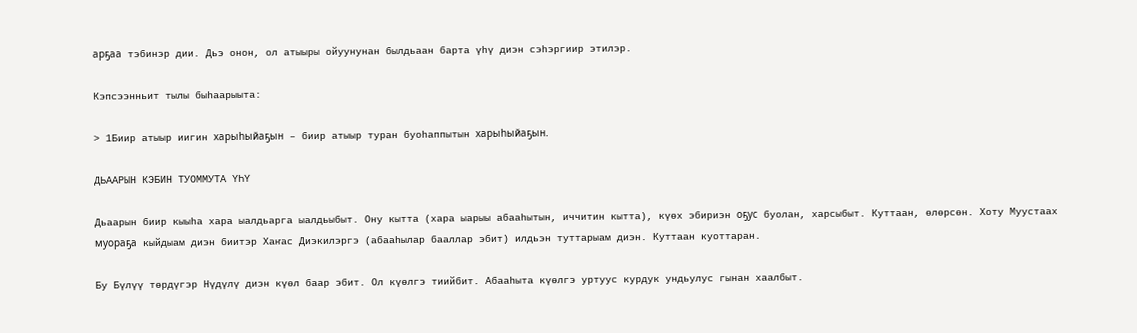арҕаа тэбинэр дии. Дьэ онон, ол атыыры ойуунунан былдьаан барта үһү диэн сэһэргиир этилэр.

Кэпсээнньит тылы быһаарыыта:

> 1Биир атыыр иигин харыһыйаҕын – биир атыыр туран буоһаппытын харыһыйаҕын.

ДЬААРЫН КЭБИН ТУОММУТА ҮҺҮ

Дьаарын биир кыыһа хара ыалдьарга ыалдьыбыт. Ону кытта (хара ыарыы абааһытын, иччитин кытта), күөх эбириэн оҕус буолан, харсыбыт. Куттаан, өлөрсөн. Хоту Муустаах муораҕа кыйдыам диэн биитэр Хаҥас Диэкилэргэ (абааһылар бааллар эбит) илдьэн туттарыам диэн. Куттаан куоттаран.

Бу Бүлүү төрдүгэр Нүдүлү диэн күөл баар эбит. Ол күөлгэ тиийбит. Абааһыта күөлгэ уртуус курдук ундьулус гынан хаалбыт.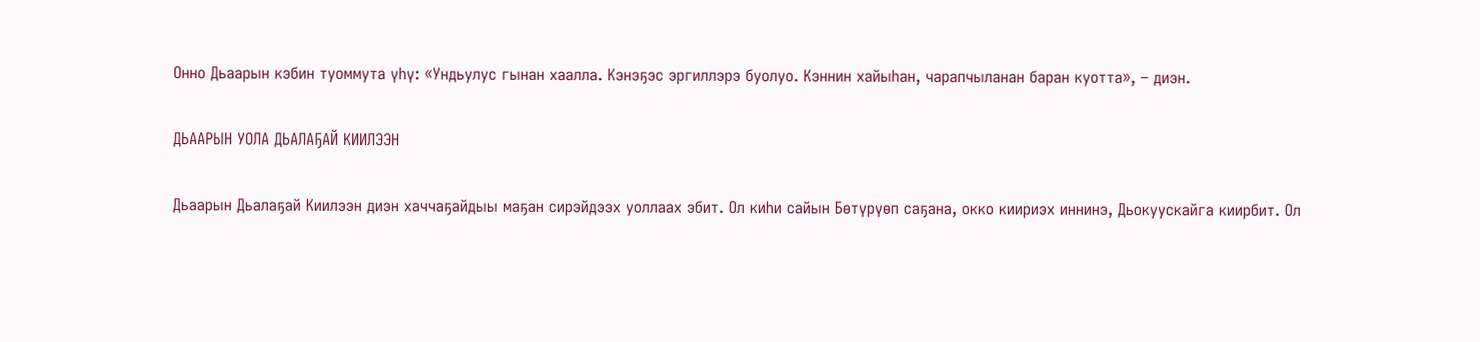Онно Дьаарын кэбин туоммута үһү: «Ундьулус гынан хаалла. Кэнэҕэс эргиллэрэ буолуо. Кэннин хайыһан, чарапчыланан баран куотта», – диэн.

ДЬААРЫН УОЛА ДЬАЛАҔАЙ КИИЛЭЭН

Дьаарын Дьалаҕай Киилээн диэн хаччаҕайдыы маҕан сирэйдээх уоллаах эбит. Ол киһи сайын Бөтүрүөп саҕана, окко киириэх иннинэ, Дьокуускайга киирбит. Ол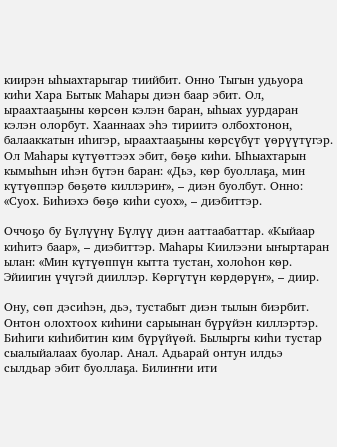киирэн ыһыахтарыгар тиийбит. Онно Тыгын удьуора киһи Хара Бытык Маһары диэн баар эбит. Ол, ыраахтааҕыны көрсөн кэлэн баран, ыһыах уурдаран кэлэн олорбут. Хааннаах эһэ тириитэ олбохтонон, балааккатын иһигэр, ыраахтааҕыны көрсүбүт үөрүүтүгэр. Ол Маһары күтүөттээх эбит, бөҕө киһи. Ыһыахтарын кымыһын иһэн бүтэн баран: «Дьэ, көр буоллаҕа, мин күтүөппэр бөҕөтө киллэриҥ», – диэн буолбут. Онно: «Суох. Биһиэхэ бөҕө киһи суох», – диэбиттэр.

Оччоҕо бу Бүлүүнү Бүлүү диэн ааттаабаттар. «Кыйаар киһитэ баар», – диэбиттэр. Маһары Киилээни ыҥыртаран ылан: «Мин күтүөппүн кытта тустан, холоһон көр. Эйиигин үчүгэй дииллэр. Көргүтүн көрдөрүҥ», – диир.

Ону, сөп дэсиһэн, дьэ, тустабыт диэн тылын биэрбит. Онтон олохтоох киһини сарыынан бүрүйэн киллэртэр. Биһиги киһибитин ким бүрүйүөй. Былыргы киһи тустар сыалыйалаах буолар. Анал. Адьарай онтун илдьэ сылдьар эбит буоллаҕа. Билиҥҥи ити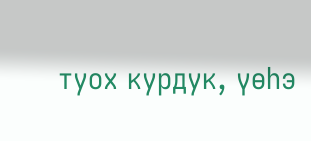туох курдук, үөһэ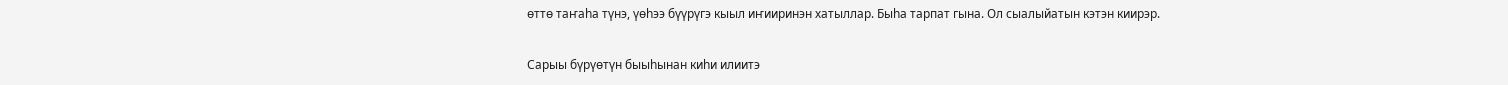өттө таҥаһа түнэ, үөһээ бүүрүгэ кыыл иҥииринэн хатыллар. Быһа тарпат гына. Ол сыалыйатын кэтэн киирэр.

Сарыы бүрүөтүн быыһынан киһи илиитэ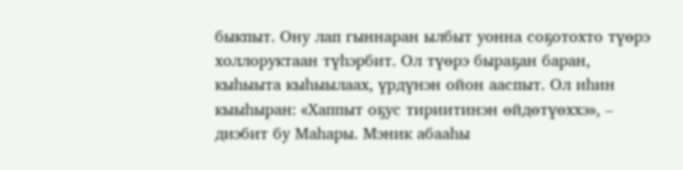быкпыт. Ону лап гыннаран ылбыт уонна соҕотохто түөрэ холлоруктаан түһэрбит. Ол түөрэ быраҕан баран, кыһыыта кыһыылаах, үрдүнэн ойон ааспыт. Ол иһин кыыһыран: «Хаппыт оҕус тириитинэн өйдөтүөххэ», – диэбит бу Маһары. Мэник абааһы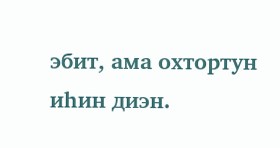эбит, ама охтортун иһин диэн.